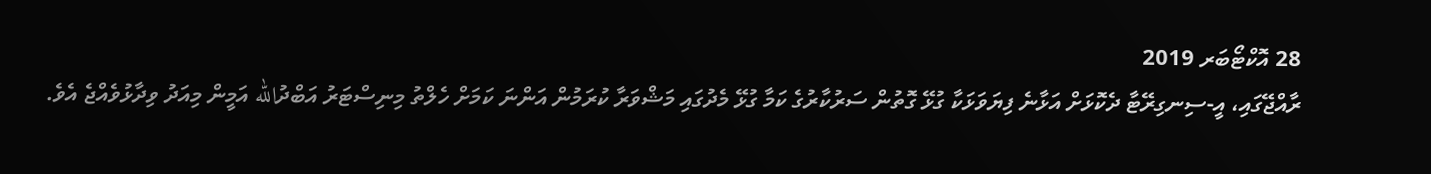28 އޮކްޓޯބަރ 2019
ރާއްޖޭގައި، އީ-ސިނގިރޭޓާ ދެކޮޅަށް އަޅާނެ ފިޔަވަޅަކާ ގުޅޭ ގޮތުން ސަރުކާރުގެ ކަމާ ގުޅޭ މެދުގައި މަޝްވަރާ ކުރަމުން އަންނަ ކަމަށް ހެލްތު މިނިސްޓަރު އަބްދުالله އަމީން މިއަދު ވިދާޅުވެއްޖެ އެވެ.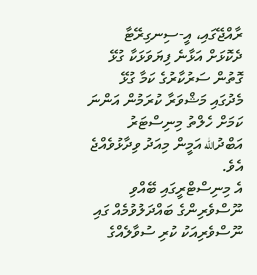ރާއްޖޭގައި، އީ-ސިނގިރޭޓާ ދެކޮޅަށް އަޅާނެ ފިޔަވަޅަކާ ގުޅޭ ގޮތުން ސަރުކާރުގެ ކަމާ ގުޅޭ މެދުގައި މަޝްވަރާ ކުރަމުން އަންނަ ކަމަށް ހެލްތު މިނިސްޓަރު އަބްދުالله އަމީން މިއަދު ވިދާޅުވެއްޖެ އެވެ.
އެ މިނިސްޓްރީގައި ބޭއްވި ނޫސްވެރިންގެ ބައްދަލުވުމެއް ގައި ނޫސްވެރިއަކު ކުރި ސުވާލެއްގެ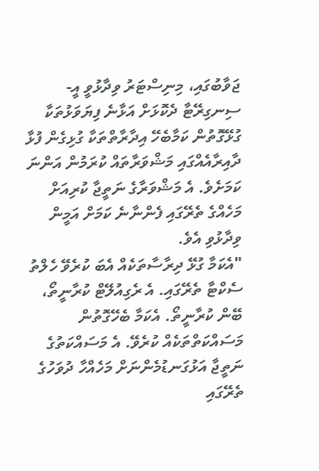ޖަވާބުގައި، މިނިސްޓަރު ވިދާޅުވީ އީ-ސިނގިރޭޓާ ދެކޮޅަށް އަޅާނެ ފިޔަވަޅުތަކާ ގުޅޭގޮތުން ކަމާބެހޭ އިދާރާތްތަކާ ގުޅިގެން ފުޅާ ދާއިރާއެއްގައި މަޝްވަރާތައް ކުރަމުން އަންނަ ކަމަށެވެ. އެ މަޝްވަރާގެ ނަތީޖާ ކުރިއަށް މަހެއްގެ ތެރޭގައި ފެންނާނެ ކަމަށް އަމީން ވިދާޅުވި އެވެ.
"އެކަމާ ގުޅޭ ދިރާސާތަކެއް އެބަ ކުރެވޭ ހެލްތު ސެކްޓާ ތެރޭގައި. އެ ރެގިއުލޭޓް ކުރާނީތޯ، ބޭން ކުރާނީތޯ. އެކަމާ ބެހޭގޮތުން މަސައްކަތްތަކެއް ކުރެވޭ. އެ މަސައްކަތުގެ ނަތީޖާ އަޅުގަނޑުމެންނަށް މަހެއްހާ ދުވަހުގެ ތެރޭގައި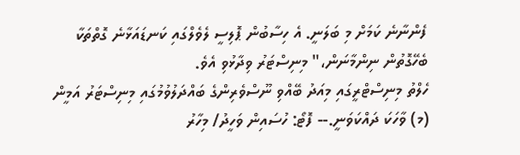ފެންނާނެ ކަމަށް މި ބަލަނީ. އެ ހިސާބުން ޕޮލިސީ ލެވެލްގައި ކަނޑައަޅާނެ ގޮތްތަކާ ބެހޭގޮތުން ނިންމާނަން،" މިނިސްޓަރު ވިދާޅުވި އެވެ.
ހެލްތު މިނިސްޓްރީގައި މިއަދު ބޭއްވި ނޫސްވެރިންގެ ބައްދަލުވުމުގައި މިނިސްޓަރު އަމީން (މ) ވާހަކަ ދައްކަވަނީ.-- ފޮޓޯ: ހުސައިން ވަހީދު/ މިހާރު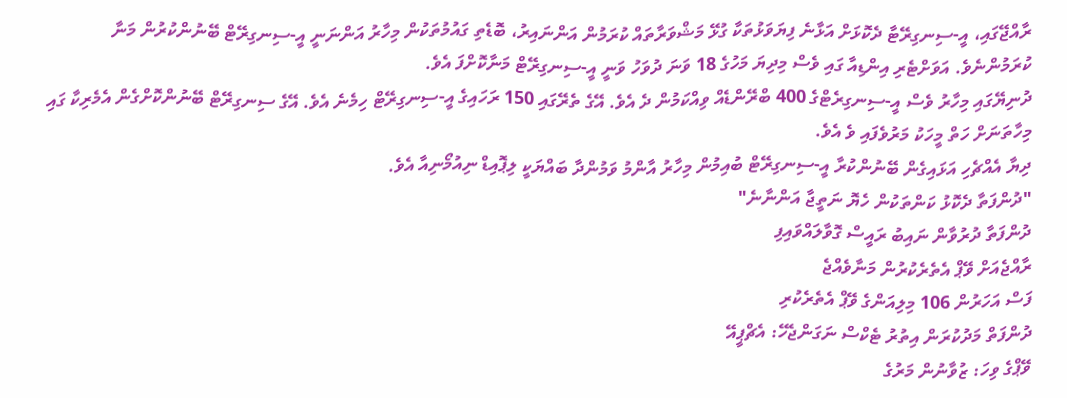ރާއްޖޭގައި، އީ-ސިނގިރޭޓާ ދެކޮޅަށް އަޅާނެ ފިޔަވަޅުތަކާ ގުޅޭ މަޝްވަރާތައް ކުރަމުން އަންނައިރު، ބޮޑެތި ގައުމުތަކުން މިހާރު އަންނަނީ އީ-ސިނގިރޭޓް ބޭނުންކުރުން މަނާ ކުރަމުންނެވެ. އަވަށްޓެރި އިންޑިއާ ގައި ވެސް މިދިޔަ މަހުގެ 18 ވަނަ ދުވަހު ވަނީ އީ-ސިނގިރޭޓް މަނާކޮށްފަ އެވެ.
ދުނިޔޭގައި މިހާރު ވެސް އީ-ސިނގިރެޓްގެ 400 ބްރޭންޑެއް ވިއްކަމުން ދެ އެވެ. އޭގެ ތެރޭގައި 150 ރަހައިގެ އީ-ސިނގިރޭޓް ހިމެނެ އެވެ. އޭގެ ސިނގިރޭޓް ބޭނުންކޮށްގެން އެމެރިކާ ގައި މިހާތަނަށް ހަތް މީހަކު މަރުވެފައި ވެ އެވެ.
ދިޔާ އެއްޗެހި އަޅައިގެން ބޭނުންކުރާ އީ-ސިނގިރޭޓް ބުއިމުން މިހާރު އާންމު ވަމުންދާ ބައްޔަކީ ލިޕޮއިޑް ނިއުމޯނިއާ އެވެ.
"ދުންފަތާ ދެކޮޅު ކަންތަކުން ހެޔޮ ނަތީޖާ އަންނާނެ"
ދުންފަތާ ދުރުވާން ނައިބު ރައީސް ގޮވާލައްވައިފި
ރާއްޖެއަށް ވޭޕް އެތެރެކުރުން މަނާވެއްޖެ
ފަސް އަހަރުން 106 މިލިއަންގެ ވޭޕް އެތެރެކުރި
ދުންފަތް މަދުކުރަން އިތުރު ޓެކްސް ނަގަންޖެހޭ: އެޗްޕީއޭ
ވޭޕްގެ ވިހަ: ޒުވާނުން މަރުގެ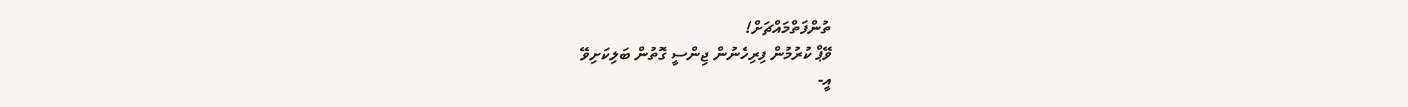ތުންފަތްމައްޗަށް!
ވޭޕް ކުރުމުން ފިރިހެނުން ޖިންސީ ގޮތުން ބަލިކަށިވޭ
އީ-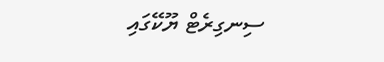ސިނގިރެޓް ޔޫކޭގައި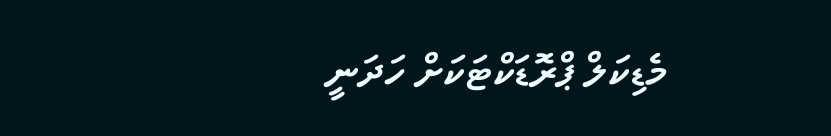މެޑިކަލް ޕްރޮޑަކްޓަކަށް ހަދަނީ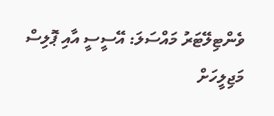ވެންޓިލޭޓަރު މައްސަލަ: އޭސީސީ އާއި ޕޮލިސް މަޖިލީހަށް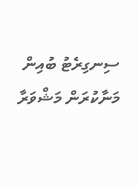ސިނގިރެޓު ބުއިން މަނާކުރަން މަޝްވަރާ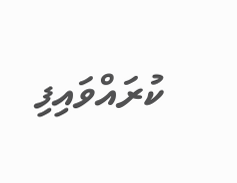ކުރައްވައިފި